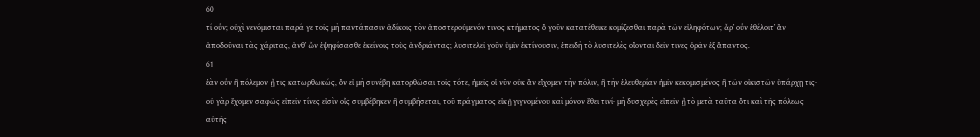60
τί οὖν; οὐχὶ νενόμισται παρά γε τοῖς μὴ παντάπασιν ἀδίκοις τὸν ἀποστερούμενόν τινος κτήματος ὃ γοῦν κατατέθεικε κομίζεσθαι παρὰ τῶν εἰληφότων; ἆρʼ οὖν ἐθέλοιτʼ ἂν ἀποδοῦναι τὰς χάριτας, ἀνθʼ ὧν ἐψηφίσασθε ἐκείνοις τοὺς ἀνδριάντας; λυσιτελεῖ γοῦν ὑμῖν ἐκτίνουσιν, ἐπειδὴ τὸ λυσιτελὲς οἴονται δεῖν τινες ὁρᾶν ἐξ ἅπαντος.
61
ἐὰν οὖν ἢ πόλεμον ᾖ τις κατωρθωκώς, ὃν εἰ μὴ συνέβη κατορθῶσαι τοῖς τότε, ἡμεῖς οἱ νῦν οὐκ ἂν εἴχομεν τὴν πόλιν, ἢ τὴν ἐλευθερίαν ἡμῖν κεκομισμένος ἢ τῶν οἰκιστῶν ὑπάρχῃ τις· οὐ γὰρ ἔχομεν σαφῶς εἰπεῖν τίνες εἰσὶν οἷς συμβέβηκεν ἢ συμβήσεται, τοῦ πράγματος εἰκῇ γιγνομένου καὶ μόνον ἔθει τινί· μὴ δυσχερὲς εἰπεῖν ᾖ τὸ μετὰ ταῦτα ὅτι καὶ τῆς πόλεως αὐτῆς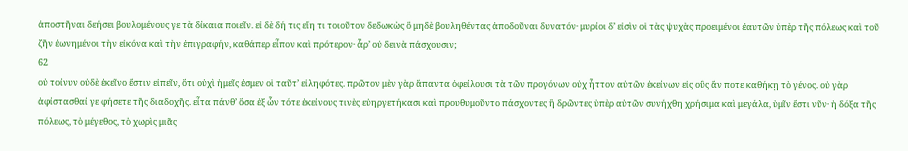ἀποστῆναι δεήσει βουλομένους γε τὰ δίκαια ποιεῖν. εἰ δὲ δή τις εἴη τι τοιοῦτον δεδωκὼς ὃ μηδὲ βουληθέντας ἀποδοῦναι δυνατόν· μυρίοι δʼ εἰσὶν οἱ τὰς ψυχὰς προειμένοι ἑαυτῶν ὑπὲρ τῆς πόλεως καὶ τοῦ ζῆν ἐωνημένοι τὴν εἰκόνα καὶ τὴν ἐπιγραφήν, καθάπερ εἶπον καὶ πρότερον· ἆρʼ οὐ δεινὰ πάσχουσιν;
62
οὐ τοίνυν οὐδὲ ἐκεῖνο ἔστιν εἰπεῖν, ὅτι οὐχὶ ἡμεῖς ἐσμεν οἱ ταῦτʼ εἰληφότες. πρῶτον μὲν γὰρ ἅπαντα ὀφείλουσι τὰ τῶν προγόνων οὐχ ἧττον αὐτῶν ἐκείνων εἰς οὓς ἄν ποτε καθήκῃ τὸ γένος. οὐ γὰρ ἀφίστασθαί γε φήσετε τῆς διαδοχῆς. εἶτα πάνθʼ ὅσα ἐξ ὧν τότε ἐκείνους τινὲς εὐηργετήκασι καὶ προυθυμοῦντο πάσχοντες ἢ δρῶντες ὑπὲρ αὐτῶν συνήχθη χρήσιμα καὶ μεγάλα, ὑμῖν ἔστι νῦν· ἡ δόξα τῆς πόλεως, τὸ μέγεθος, τὸ χωρὶς μιᾶς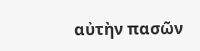αὐτὴν πασῶν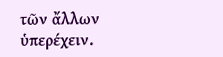τῶν ἄλλων ὑπερέχειν.